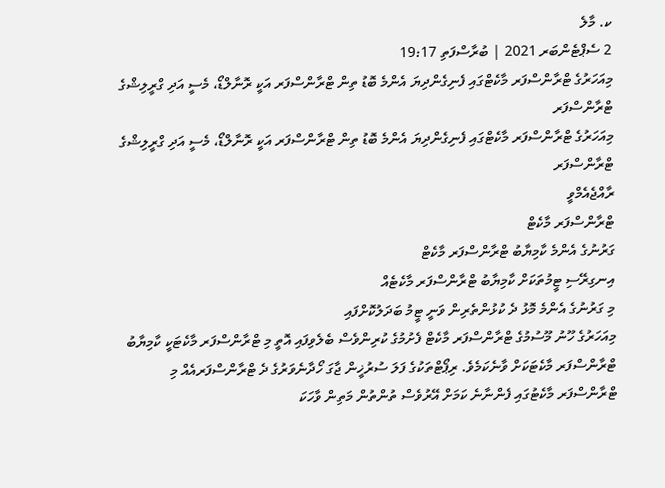ކ. މާލެ
2 ސެޕްޓެންބަރ 2021 | ބުރާސްފަތި 19:17
މިއަހަރުގެ ޓްރާންސްފަރ މާކެޓްގައި ފެނިގެންދިޔަ އެންމެ ބޮޑު ތިން ޓްރާންސްފަރ އަކީ ރޮނާލްޑޯ، މެސީ އަދި ގްރީލިޝްގެ ޓްރާންސްފަރ
މިއަހަރުގެ ޓްރާންސްފަރ މާކެޓްގައި ފެނިގެންދިޔަ އެންމެ ބޮޑު ތިން ޓްރާންސްފަރ އަކީ ރޮނާލްޑޯ، މެސީ އަދި ގްރީލިޝްގެ ޓްރާންސްފަރ
ރާއްޖެއެމްވީ
ޓްރާންސްފަރ މާކެޓް
ގަރުނުގެ އެންމެ ކާމިޔާބު ޓްރާންސްފަރ މާކެޓް
އިނގިރޭސި ޓީމުތަކަށް ކާމިޔާބު ޓްރާންސްފަރ މާކެޓެއް
މި ގަރުނުގެ އެންމެ މޮޅު ދެ ކުޅުންތެރިން ވަނީ ޓީމު ބަދަލުކޮށްފައި
މިއަހަރުގެ ހޫނު މޫސުމުގެ ޓްރާންސްފަރ މާކެޓް ފެށުމުގެ ކުރިންވެސް ބެލެވިފައި އޮތީ މި ޓްރާންސްފަރ މާކެޓަކީ ކާމިޔާބު ޓްރާންސްފަރ މާކެޓަކަށް ވާނެކަމެވެ. ރިޕޯޓްތަކުގެ ފަލަ ސުރުޚީން ޖާގަ ހޯދާނެވަރުގެ ދެ ޓްރާންސްފަރއެއް މި ޓްރާންސްފަރ މާކެޓުގައި ފެންނާނެ ކަމަށް އޭރުވެސް ތުންތުން މަތިން ވާހަކަ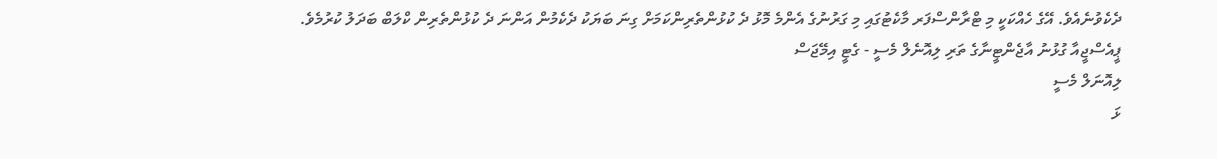ދެކެވުނެއެވެ. އޭގެ ހެއްކަކީ މި ޓްރާންސްފަރ މާކެޓުގައި މި ގަރުނުގެ އެންމެ މޮޅު ދެ ކުޅުންތެރިންކަމަށް ގިނަ ބަޔަކު ދެކެމުން އަންނަ ދެ ކުޅުންތެރިން ކްލަބް ބަދަލު ކުރުމެވެ.
ޕީއެސްޖީއާ ގުޅުނު އާޖެންޓީނާގެ ތަރި ލިއޮނެލް މެސީ - ގެޓީ އިމޭޖަސް
ލިއޮނަލް މެސީ
ޅަ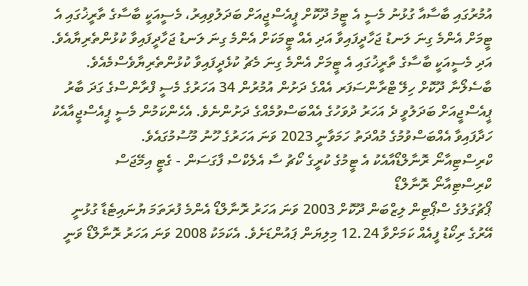އުމުރުގައި ބާސާއާ ގުޅުނު މެސީ އެ ޓީމު ދޫކޮށް ޕީއެސްޖީއަށް ބަދަލުވިއިރު، މެސީއަކީ ބާސާގެ ތާރީޚުގައި އެ ޓީމަށް އެންމެ ގިނަ ލަނޑު ޖަހާދީފައިވާ އަދި އެއް ޓީމަކަށް އެންމެ ގިނަ ލަނޑު ޖަހާދީފައިވާ ކުޅުންތެރިޔާއެވެ. އަދި މެސީއަކީ ބާސާގެ ތާރީޚުގައި އެ ޓީމަށް އެންމެ ގިނަ މެޗު ކުޅެދީފައިވާ ކުޅުންތެރިޔާވެސްމެއެވެ.
ބާސެލޯނާ ދޫކޮށް ހިލޭ ޓްރާންސަފަރ އެއްގެ ދަށުން އުމުރުން 34 އަހަރުގެ މެސީ ފްރާންސްގެ ގަދަ ބާރު ޕީއެސްޖީއަށް ބަދަލުވީ ދެ އަހަރު ދުވަހުގެ އެއްބަސްވުމެއްގެ ދަށުންނެވެ. އެހެންކަމުން މެސީ ޕީއެސްޖީއާއެކު ހަދާފައިވާ އެއްބަސްވުމުގެ މުއްދަތު ހަމަވާނީ 2023 ވަނަ އަހަރުގެ ހޫނު މޫސުމުގައެވެ.
ކްރިސްޓިއާނޯ ރޮނާލްޑޯއާއެކު އެ ޓީމުގެ ކުރީގެ ކޯޗު ސާ އެލެކްސް ފާގަސަން - ގެޓީ އިމޭޖަސް
ކްރިސްޓިއާނޯ ރޮނާލްޑޯ
ޕޯޗުގަލުގެ ސްޕޯޓިން ލިޒްބަން ދޫކޮށް 2003 ވަނަ އަހަރު ރޮނާލްޑޯ އެންމެ ފުރަތަމަ ޔުނައިޓެޑާ ގުޅުނީ އޭރުގެ ރިކޯޑު ފީއެއް ކަމަށްވާ 12.24 މިލިޔަން ޕައުންޑަށެވެ. އެކަމަކު 2008 ވަނަ އަހަރު ރޮނާލްޑޯ ވަނީ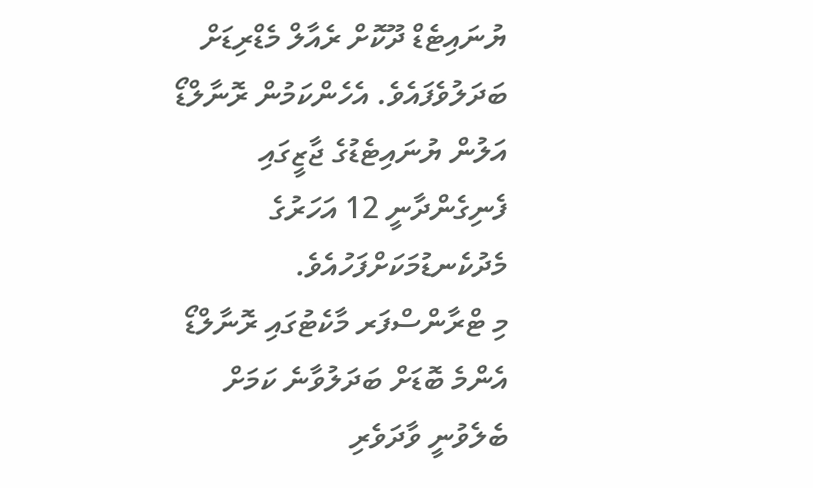ޔުނައިޓެޑް ދޫކޮށް ރެއާލް މެޑްރިޑަށް ބަދަލުވެފައެވެ. އެހެންކަމުން ރޮނާލްޑޯ އަލުން ޔުނައިޓެޑުގެ ޖާޒީގައި ފެނިގެންދާނީ 12 އަހަރުގެ މެދުކެނޑުމަކަށްފަހުއެވެ.
މި ޓްރާންސްފަރ މާކެޓުގައި ރޮނާލްޑޯ އެންމެ ބޮޑަށް ބަދަލުވާނެ ކަމަށް ބެލެވުނީ ވާދަވެރި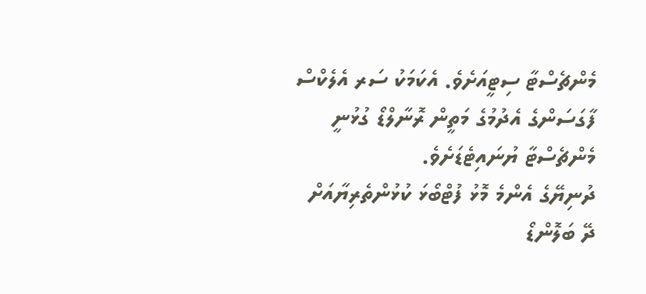މެންޗެސްޓާ ސިޓީއަށެވެ. އެކަމަކު ސަރ އެލެކްސް ފާގަސަންގެ އެދުމުގެ މަތީން ރޮނާލްޑޯ ގުޅުނީ މެންޗެސްޓާ ޔުނައިޓެޑަށެވެ.
ދުނިޔޭގެ އެންމެ މޮޅު ފުޓްބޯޅަ ކުޅުންތެރިޔާއަށް ދޭ ބަލޮންޑޯ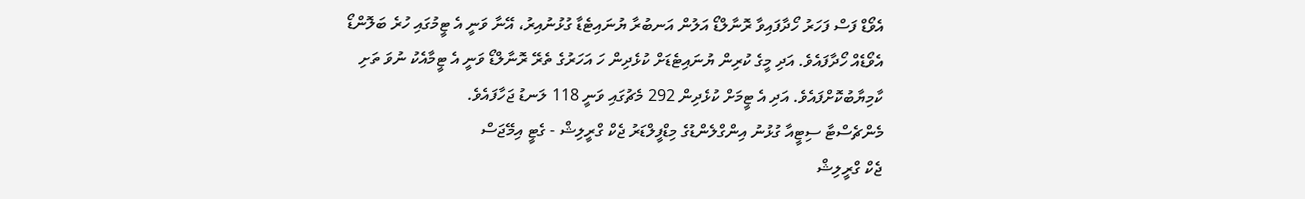އެވޯޑް ފަސް ފަހަރު ހޯދާފައިވާ ރޮނާލްޑޯ އަލުން އަނބުރާ ޔުނައިޓެޑާ ގުޅުނުއިރު، އޭނާ ވަނީ އެ ޓީމުގައި ހުރެ ބަލޮންޑޯ އެވޯޑެއް ހޯދާފައެވެ. އަދި މީގެ ކުރިން ޔުނައިޓެޑަށް ކުޅެދިން ހަ އަހަރުގެ ތެރޭ ރޮނާލްޑޯ ވަނީ އެ ޓީމާއެކު ނުވަ ތަށި ކާމިޔާބުކޮށްފައެވެ. އަދި އެ ޓީމަށް ކުޅެދިން 292 މެޗުގައި ވަނީ 118 ލަނޑު ޖަހާފައެވެ.
މެންޗެސްޓާ ސިޓީއާ ގުޅުނު އިންގްލެންޑުގެ މިޑްފީލްޑަރު ޖެކް ގްރީލިޝް - ގެޓީ އިމޭޖަސް
ޖެކް ގްރީލިޝް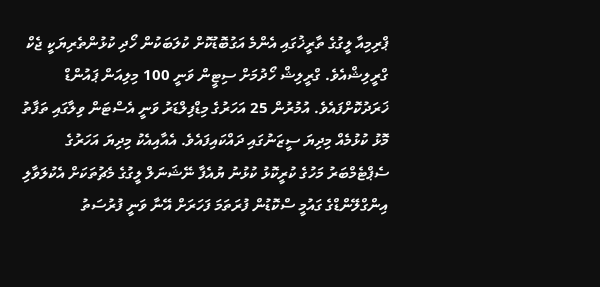ޕްރިމިއާ ލީގުގެ ތާރީޚުގައި އެންމެ އަގުބޮޑުކޮށް ކުލަބަކުން ހޯދި ކުޅުންތެރިޔަކީ ޖެކް ގްރީލިޝްއެވެ. ގްރީލިޝް ހޯދުމަށް ސިޓީން ވަނީ 100 މިލިއަން ޕައުންޑް ޚަރަދުކޮށްފައެވެ. އުމުރުން 25 އަހަރުގެ މިޑްފިލްޑަރު ވަނީ އެސްޓަން ވިލާގައި ތަފާތު މޮޅު ކުޅުމެއް މިދިޔަ ސީޒަނުގައި ދައްކައިފައެވެ. އެއާއިއެކު މިދިޔަ އަހަރުގެ ސެޕްޓެމްބަރު މަހުގެ ކުރީކޮޅު ކުޅުނު ޔުއެފާ ނޭޝަނަލް ލީގުގެ މެޗުތަކަށް އެކުލަވާލި އިންގްލޭންޑްގެ ގައުމީ ސްކޮޑުން ފުރަތަމަ ފަހަރަށް އޭނާ ވަނީ ފުރުސަތު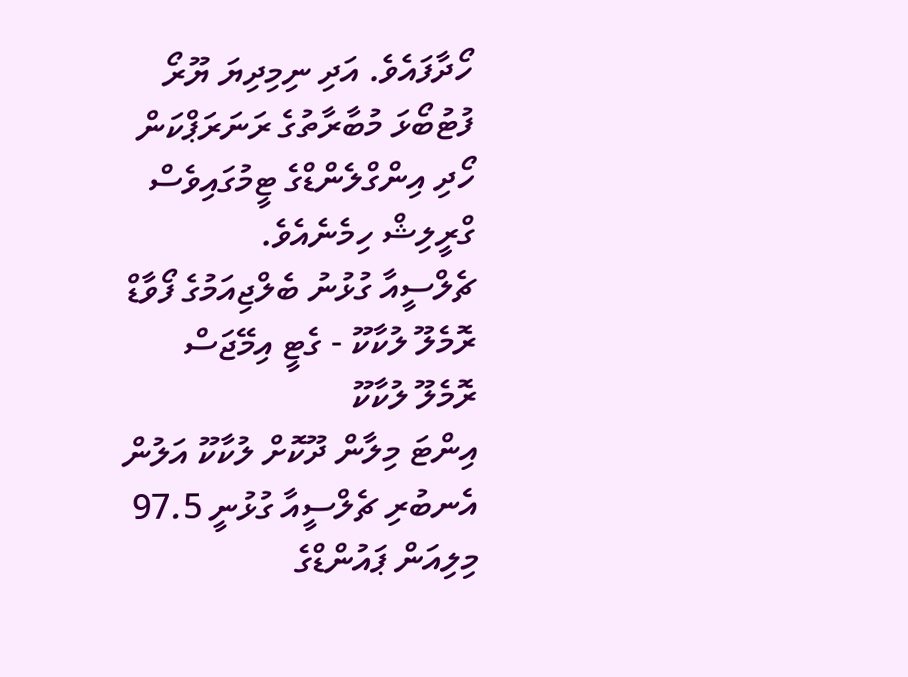ހޯދާފައެވެ. އަދި ނިމިދިޔަ ޔޫރޯ ފުޓުބޯޅަ މުބާރާތުގެ ރަނަރަޕްކަން ހޯދި އިންގްލެންޑްގެ ޓީމުގައިވެސް ގްރީލިޝް ހިމެނެއެވެ.
ޗެލްސީއާ ގުޅުނު ބެލްޖިއަމުގެ ފޯވާޑް ރޮމެލޫ ލުކާކޫ - ގެޓީ އިމޭޖަސް
ރޮމެލޫ ލުކާކޫ
އިންޓަ މިލާން ދޫކޮށް ލުކާކޫ އަލުން އެނބުރި ޗެލްސީއާ ގުޅުނީ 97.5 މިލިއަން ޕައުންޑްގެ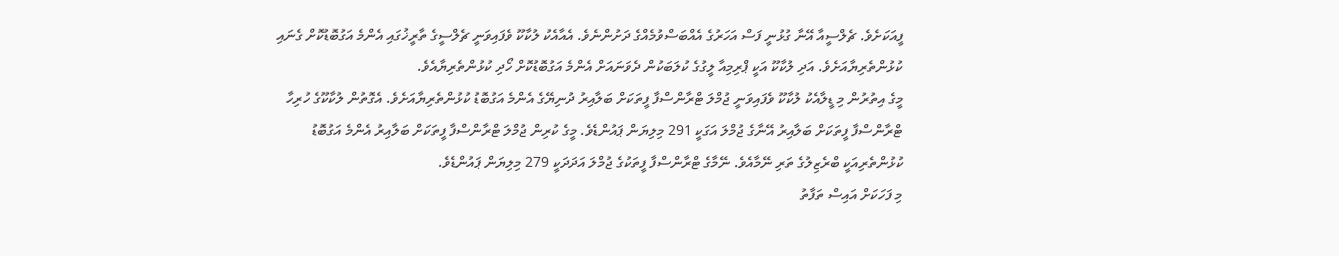ފީއަކަށެވެ. ޗެލްސީއާ އޭނާ ގުޅުނީ ފަސް އަހަރުގެ އެއްބަސްވުމެއްގެ ދަށުންނެވެ. އެއާއެކު ލުކާކޫ ވެފައިވަނީ ޗެލްސީގެ ތާރީޚުގައި އެންމެ އަގުބޮޑުކޮށް ގެނައި ކުޅުންތެރިޔާއަށެވެ. އަދި ލުކާކޫ އަކީ ޕްރިމިއާ ލީގުގެ ކުލަބަކުން ދެވަނައަށް އެންމެ އަގުބޮޑުކޮށް ހޯދި ކުޅުންތެރިޔާއެވެ.
މީގެ އިތުރުން މި ޑީލާއެކު ލުކާކޫ ވެފައިވަނީ ޖުމްލަ ޓްރާންސްފާ ފީތަކަށް ބަލާއިރު ދުނިޔޭގެ އެންމެ އަގުބޮޑު ކުޅުންތެރިޔާއަށެވެ. އެގޮތުން ލުކާކޫގެ ހުރިހާ ޓްރާންސްފާ ފީތަކަށް ބަލާއިރު އޭނާގެ ޖުމްލަ އަގަކީ 291 މިލިޔަން ޕައުންޑެވެ. މީގެ ކުރިން ޖުމްލަ ޓްރާންސްފާ ފީތަކަށް ބަލާއިރު އެންމެ އަގުބޮޑު ކުޅުންތެރިއަކީ ބްރެޒިލުގެ ތަރި ނޭމާއެވެ. ނޭމާގެ ޓްރާންސްފާ ފީތަކުގެ ޖުމްލަ އަދަދަކީ 279 މިލިޔަން ޕައުންޑެވެ.
މި ފަހަކަށް އައިސް ތަފާތު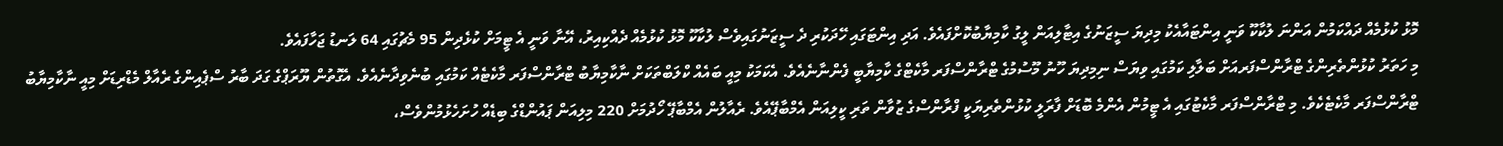މޮޅު ކުޅުމެއް ދައްކަމުން އަންނަ ލުކާކޫ ވަނީ އިންޓައާއެކު މިދިޔަ ސީޒަނުގެ އިޓާލިއަން ލީގު ކާމިޔާބުކޮށްފައެވެ. އަދި އިންޓަގައި ހޭދަކުރި ދެ ސީޒަނުގައިވެސް ލުކާކޫ މޮޅު ކުޅުމެއް ދެއްކިއިރު، އޭނާ ވަނީ އެ ޓީމަށް ކުޅެދިން 95 މެޗުގައި 64 ލަނޑު ޖަހާފައެވެ.
މި ހަތަރު ކުޅުންތެރިންގެ ޓްރާންސްފަރއަށް ބަލާލި ކަމުގައި ވިޔަސް ނިމިދިޔަ ހޫނު މޫސުމުގެ ޓްރާންސްފަރ މާކެޓްގެ ކާމިޔާބީ ފެންނާނެއެވެ. އެކަމަކު މިއީ ބައެއް ކްލަބްތަކަށް ނާކާމިޔާބު ޓްރާންސްފަރ މާކެޓެއް ކަމުގައި ބުނެވިދާނެއެވެ. އެގޮތުން ޔޫރަޕްގެ ގަދަ ބާރު ސްޕެއިންގެ ރެއާލް މެޑްރިޑަށް މިއީ ނާކާމިޔާބު ޓްރާންސްފަރ މާކެޓެކެވެ. މި ޓްރާންސްފަރ މާކެޓުގައި އެ ޓީމުން އެންމެ ބޮޑަށް ފާރަލީ ކުޅުންތެރިޔަކީ ފްރާންސްގެ ޒުވާން ތަރި ކީލިއަން އެމްބާޕޭއެވެ. ރެއާލުން އެމްބާޕޭ ހޯދުމަށް 220 މިލިއަން ޕައުންޑްގެ ބިޑެއް ހުށަހެޅުމުންވެސް،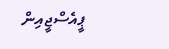ޕީއެސްޖީއިން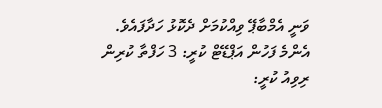ވަނީ އެމްބާޕޭ ވިއްކުމަށް ދެކޮޅު ހަދާފައެވެ.
އެންމެ ފަހުން އަޕްޑޭޓް ކުރީ: 3 ހަފްތާ ކުރިން
ރިވިއު ކުރީ: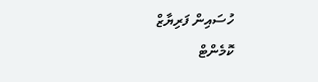ހުސައިން ފަރިޔާޒް
ކޮމެންޓް